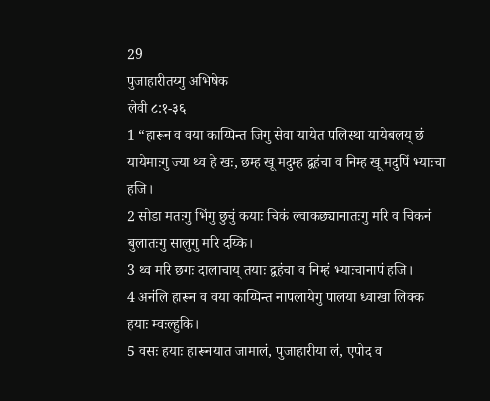29
पुजाहारीतय्गु अभिषेक
लेवी ८:१-३६
1 “हारून व वया काय्पिन्त जिगु सेवा यायेत पलिस्था यायेबलय् छं यायेमाःगु ज्या थ्व हे खः, छम्ह खू मदुम्ह द्वहंचा व निम्ह खू मदुपिं भ्याःचा हजि।
2 सोडा मतःगु भिंगु छुचुं कयाः चिकं ल्वाकछ्यानातःगु मरि व चिकनं बुलातःगु सालुगु मरि दय्कि।
3 थ्व मरि छगः दालाचाय् तयाः द्वहंचा व निम्हं भ्याःचानापं हजि।
4 अनंलि हारून व वया काय्पिन्त नापलायेगु पालया ध्वाखा लिक्क हयाः म्वःल्हुकि।
5 वसः हयाः हारूनयात जामालं, पुजाहारीया लं, एपोद व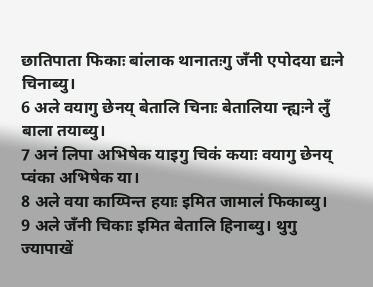छातिपाता फिकाः बांलाक थानातःगु जँनी एपोदया द्यःने चिनाब्यु।
6 अले वयागु छेनय् बेतालि चिनाः बेतालिया न्ह्यःने लुँ बाला तयाब्यु।
7 अनं लिपा अभिषेक याइगु चिकं कयाः वयागु छेनय् प्वंका अभिषेक या।
8 अले वया काय्पिन्त हयाः इमित जामालं फिकाब्यु।
9 अले जँनी चिकाः इमित बेतालि हिनाब्यु। थुगु ज्यापाखें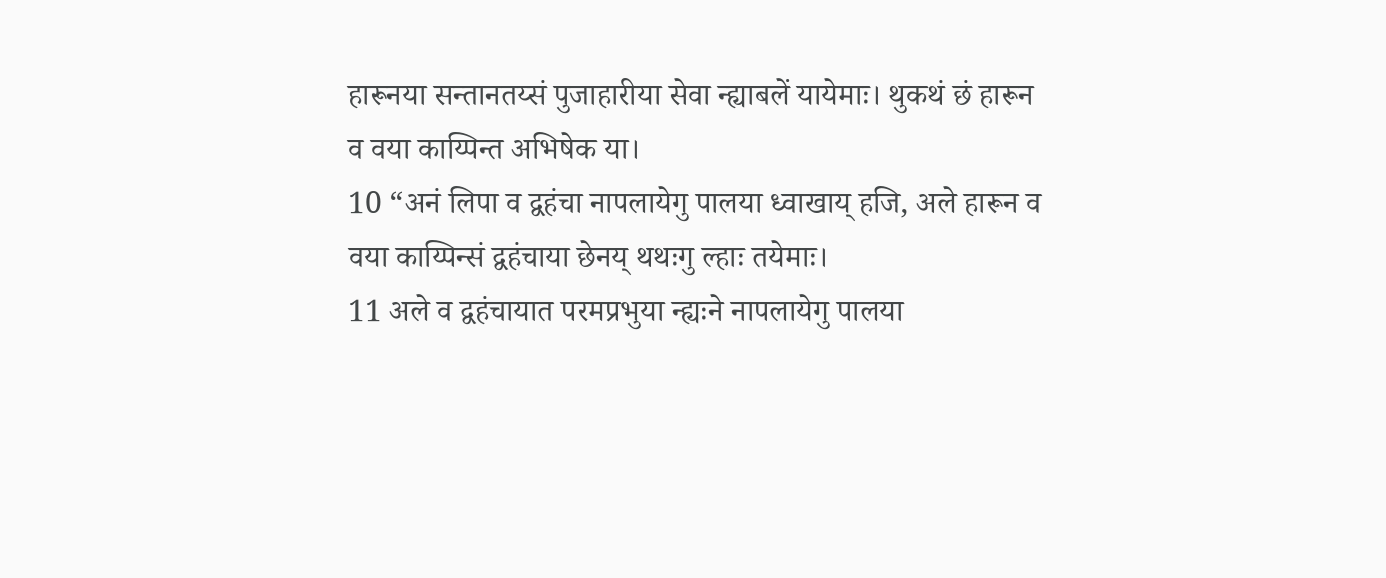हारूनया सन्तानतय्सं पुजाहारीया सेवा न्ह्याबलें यायेमाः। थुकथं छं हारून व वया काय्पिन्त अभिषेक या।
10 “अनं लिपा व द्वहंचा नापलायेगु पालया ध्वाखाय् हजि, अले हारून व वया काय्पिन्सं द्वहंचाया छेनय् थथःगु ल्हाः तयेमाः।
11 अले व द्वहंचायात परमप्रभुया न्ह्यःने नापलायेगु पालया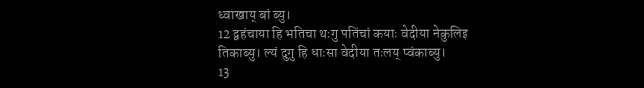ध्वाखाय् बां ब्यु।
12 द्वहंचाया हि भतिचा थःगु पतिंचां कयाः वेदीया नेकुलिइ तिकाब्यु। ल्यं दुगु हि धाःसा वेदीया तःलय् प्वंकाब्यु।
13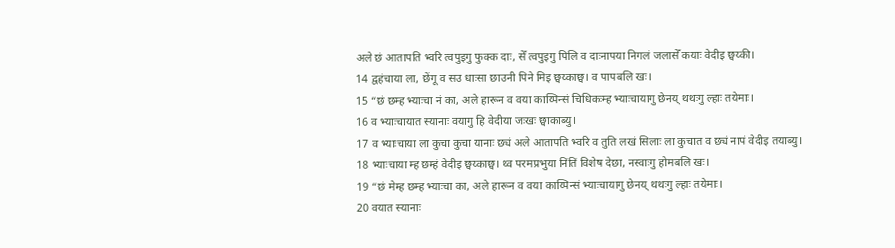अले छं आतापति भ्वरि त्वपुइगु फुक्क दाः, सेँ त्वपुइगु पिलि व दाःनापया निगलं जलासेँ कयाः वेदीइ छ्वय्की।
14 द्वहंचाया ला, छेंगू व सउ धाःसा छाउनी पिने मिइ छ्वय्काछ्व। व पापबलि खः।
15 “छं छम्ह भ्याःचा नं का, अले हारून व वया काय्पिन्सं चिधिकःम्ह भ्याःचायागु छेनय् थथःगु ल्हाः तयेमाः।
16 व भ्याःचायात स्यानाः वयागु हि वेदीया जःखः छ्वाकाब्यु।
17 व भ्याःचाया ला कुचा कुचा यानाः छ्यं अले आतापति भ्वरि व तुति लखं सिलाः ला कुचात व छ्यं नापं वेदीइ तयाब्यु।
18 भ्याःचाया म्ह छम्हं वेदीइ छ्वय्काछ्व। थ्व परमप्रभुया निंतिं विशेष देछा, नस्वाःगु होमबलि खः।
19 “छं मेम्ह छम्ह भ्याःचा का, अले हारून व वया काय्पिन्सं भ्याःचायागु छेनय् थथःगु ल्हाः तयेमाः।
20 वयात स्यानाः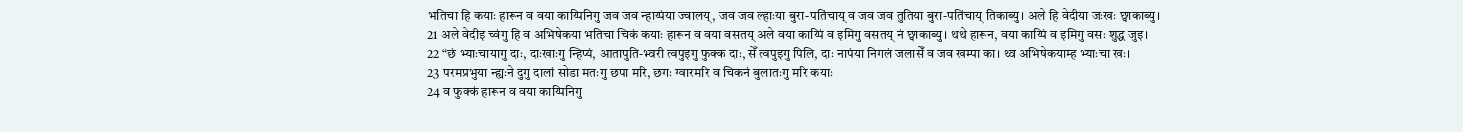भतिचा हि कयाः हारून व वया काय्पिनिगु जव जव न्हाय्पंया ज्वालय्, जव जव ल्हाःया बुरा-पतिंचाय् व जव जव तुतिया बुरा-पतिंचाय् तिकाब्यु। अले हि वेदीया जःखः छ्वाकाब्यु।
21 अले वेदीइ च्वंगु हि व अभिषेकया भतिचा चिकं कयाः हारून व वया वसतय् अले वया काय्पिं व इमिगु वसतय् नं छ्वाकाब्यु। थथे हारून, वया काय्पिं व इमिगु वसः शुद्ध जुइ।
22 “छं भ्याःचायागु दाः, दाःखाःगु न्हिप्यं, आतापुति-भ्वरी त्वपुइगु फुक्क दाः, सेँ त्वपुइगु पिलि, दाः नापंया निगलं जलासेँ व जव खम्पा का। थ्व अभिषेकयाम्ह भ्याःचा खः।
23 परमप्रभुया न्ह्यःने दुगु दालां सोडा मतःगु छपा मरि, छगः ग्वारमरि व चिकनं बुलातःगु मरि कयाः
24 व फुक्कं हारून व वया काय्पिनिगु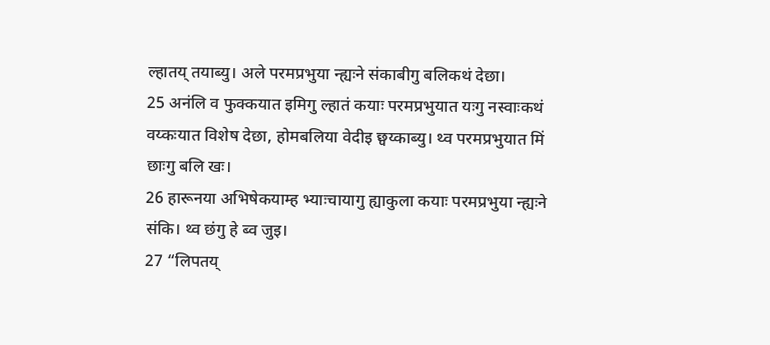ल्हातय् तयाब्यु। अले परमप्रभुया न्ह्यःने संकाबीगु बलिकथं देछा।
25 अनंलि व फुक्कयात इमिगु ल्हातं कयाः परमप्रभुयात यःगु नस्वाःकथं वय्कःयात विशेष देछा, होमबलिया वेदीइ छ्वय्काब्यु। थ्व परमप्रभुयात मिं छाःगु बलि खः।
26 हारूनया अभिषेकयाम्ह भ्याःचायागु ह्याकुला कयाः परमप्रभुया न्ह्यःने संकि। थ्व छंगु हे ब्व जुइ।
27 “लिपतय्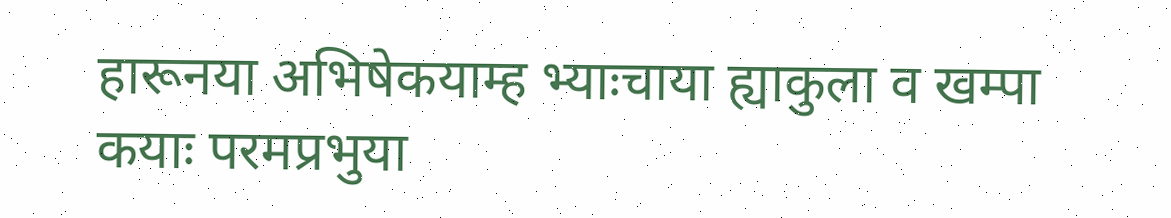हारूनया अभिषेकयाम्ह भ्याःचाया ह्याकुला व खम्पा कयाः परमप्रभुया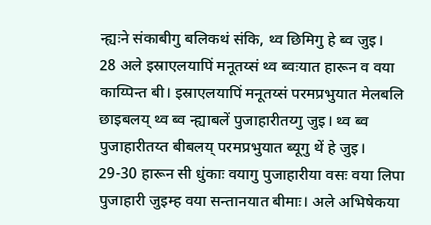न्ह्यःने संकाबीगु बलिकथं संकि, थ्व छिमिगु हे ब्व जुइ।
28 अले इस्राएलयापिं मनूतय्सं थ्व ब्वःयात हारून व वया काय्पिन्त बी। इस्राएलयापिं मनूतय्सं परमप्रभुयात मेलबलि छाइबलय् थ्व ब्व न्ह्याबलें पुजाहारीतय्गु जुइ। थ्व ब्व पुजाहारीतय्त बीबलय् परमप्रभुयात ब्यूगु थें हे जुइ।
29-30 हारून सी धुंकाः वयागु पुजाहारीया वसः वया लिपा पुजाहारी जुइम्ह वया सन्तानयात बीमाः। अले अभिषेकया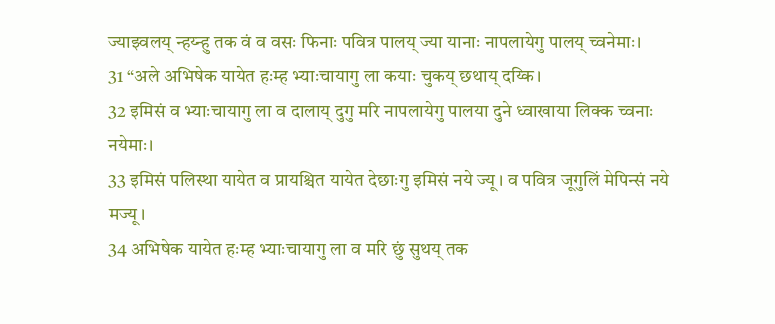ज्याझ्वलय् न्हय्न्हु तक वं व वसः फिनाः पवित्र पालय् ज्या यानाः नापलायेगु पालय् च्वनेमाः।
31 “अले अभिषेक यायेत हःम्ह भ्याःचायागु ला कयाः चुकय् छथाय् दय्कि।
32 इमिसं व भ्याःचायागु ला व दालाय् दुगु मरि नापलायेगु पालया दुने ध्वाखाया लिक्क च्वनाः नयेमाः।
33 इमिसं पलिस्था यायेत व प्रायश्चित यायेत देछाःगु इमिसं नये ज्यू। व पवित्र जूगुलिं मेपिन्सं नये मज्यू।
34 अभिषेक यायेत हःम्ह भ्याःचायागु ला व मरि छुं सुथय् तक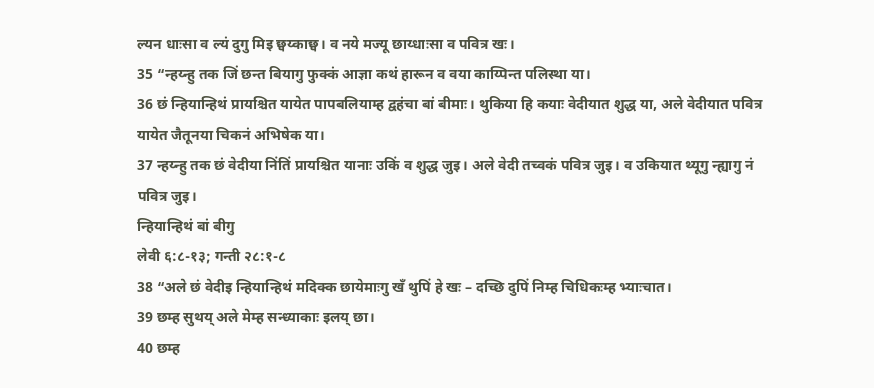ल्यन धाःसा व ल्यं दुगु मिइ छ्वय्काछ्व। व नये मज्यू छाय्धाःसा व पवित्र खः।
35 “न्हय्न्हु तक जिं छन्त बियागु फुक्कं आज्ञा कथं हारून व वया काय्पिन्त पलिस्था या।
36 छं न्हियान्हिथं प्रायश्चित यायेत पापबलियाम्ह द्वहंचा बां बीमाः। थुकिया हि कयाः वेदीयात शुद्ध या, अले वेदीयात पवित्र यायेत जैतूनया चिकनं अभिषेक या।
37 न्हय्न्हु तक छं वेदीया निंतिं प्रायश्चित यानाः उकिं व शुद्ध जुइ। अले वेदी तच्वकं पवित्र जुइ। व उकियात थ्यूगु न्ह्यागु नं पवित्र जुइ।
न्हियान्हिथं बां बीगु
लेवी ६:८-१३; गन्ती २८:१-८
38 “अले छं वेदीइ न्हियान्हिथं मदिक्क छायेमाःगु खँ थुपिं हे खः – दच्छि दुपिं निम्ह चिधिकःम्ह भ्याःचात।
39 छम्ह सुथय् अले मेम्ह सन्ध्याकाः इलय् छा।
40 छम्ह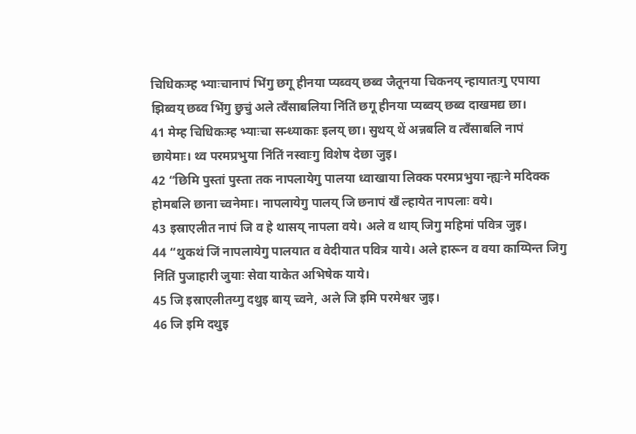चिधिकःम्ह भ्याःचानापं भिंगु छगू हीनया प्यब्वय् छब्व जैतूनया चिकनय् न्हायातःगु एपाया झिब्वय् छब्व भिंगु छुचुं अले त्वँसाबलिया निंतिं छगू हीनया प्यब्वय् छब्व दाखमद्य छा।
41 मेम्ह चिधिकःम्ह भ्याःचा सन्ध्याकाः इलय् छा। सुथय् थें अन्नबलि व त्वँसाबलि नापं छायेमाः। थ्व परमप्रभुया निंतिं नस्वाःगु विशेष देछा जुइ।
42 “छिमि पुस्तां पुस्ता तक नापलायेगु पालया ध्वाखाया लिक्क परमप्रभुया न्ह्यःने मदिक्क होमबलि छाना च्वनेमाः। नापलायेगु पालय् जि छनापं खँ ल्हायेत नापलाः वये।
43 इस्राएलीत नापं जि व हे थासय् नापला वये। अले व थाय् जिगु महिमां पवित्र जुइ।
44 “थुकथं जिं नापलायेगु पालयात व वेदीयात पवित्र याये। अले हारून व वया काय्पिन्त जिगु निंतिं पुजाहारी जुयाः सेवा याकेत अभिषेक याये।
45 जि इस्राएलीतय्गु दथुइ बाय् च्वने, अले जि इमि परमेश्वर जुइ।
46 जि इमि दथुइ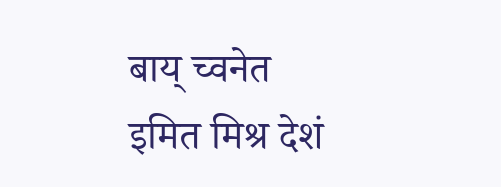बाय् च्वनेत इमित मिश्र देशं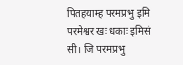पितहयाम्ह परमप्रभु इमि परमेश्वर खः धकाः इमिसं सी। जि परमप्रभु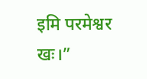इमि परमेश्वर खः।”